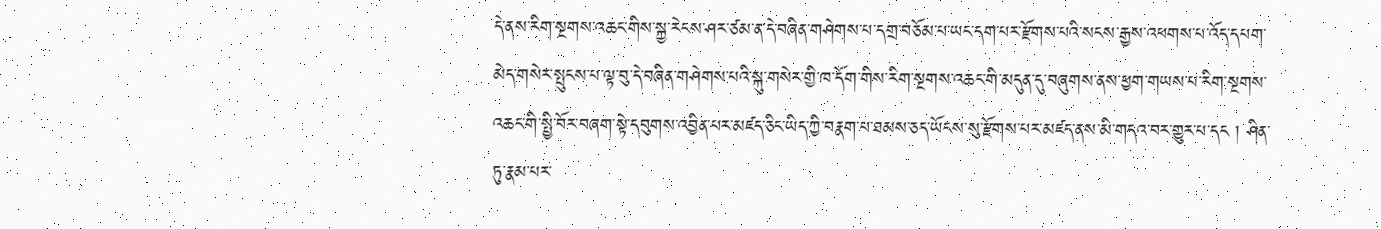དེ་ནས་རིག་སྔགས་འཆང་གིས་སྐྱ་རེངས་ཤར་ཙམ་ན་དེ་བཞིན་གཤེགས་པ་དགྲ་བཅོམ་པ་ཡང་དག་པར་རྫོགས་པའི་སངས་རྒྱས་འཕགས་པ་འོད་དཔག་མེད་གསེར་སྤུངས་པ་ལྟ་བུ་དེ་བཞིན་གཤེགས་པའི་སྐུ་གསེར་གྱི་ཁ་དོག་གིས་རིག་སྔགས་འཆང་གི་མདུན་དུ་བཞུགས་ནས་ཕྱག་གཡས་པ་རིག་སྔགས་འཆང་གི་སྤྱི་བོར་བཞག་སྟེ་དབུགས་འབྱིན་པར་མཛད་ཅིང་ཡིད་ཀྱི་བརྣག་པ་ཐམས་ཅད་ཡོངས་སུ་རྫོགས་པར་མཛད་ནས་མི་གདའ་བར་གྱུར་པ་དང ། ཤིན་ཏུ་རྣམ་པར་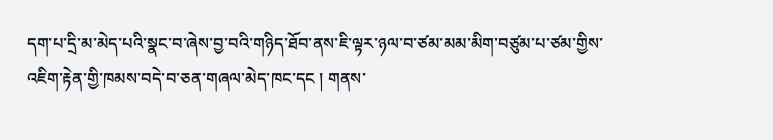དག་པ་དྲི་མ་མེད་པའི་སྣང་བ་ཞེས་བྱ་བའི་གཉིད་ཐོབ་ནས་ཇི་ལྟར་ཉལ་བ་ཙམ་མམ་མིག་བཙུམ་པ་ཙམ་གྱིས་འཇིག་རྟེན་གྱི་ཁམས་བདེ་བ་ཅན་གཞལ་མེད་ཁང་དང ། གནས་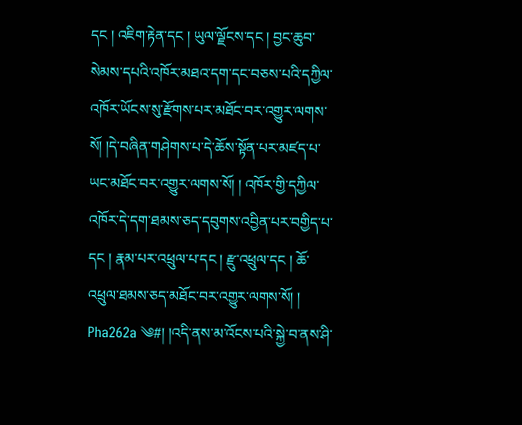དང ། འཇིག་རྟེན་དང ། ཡུལ་ལྗོངས་དང ། བྱང་ཆུབ་སེམས་དཔའི་འཁོར་མཐའ་དག་དང་བཅས་པའི་དཀྱིལ་འཁོར་ཡོངས་སུ་རྫོགས་པར་མཐོང་བར་འགྱུར་ལགས་སོ། །དེ་བཞིན་གཤེགས་པ་དེ་ཆོས་སྟོན་པར་མཛད་པ་ཡང་མཐོང་བར་འགྱུར་ལགས་སོ། ། འཁོར་གྱི་དཀྱིལ་འཁོར་དེ་དག་ཐམས་ཅད་དབུགས་འབྱིན་པར་བགྱིད་པ་དང ། རྣམ་པར་འཕྲུལ་པ་དང ། རྫུ་འཕྲུལ་དང ། ཆོ་འཕྲུལ་ཐམས་ཅད་མཐོང་བར་འགྱུར་ལགས་སོ། ། Pha262a ༄#། །འདི་ནས་མ་འོངས་པའི་སྐྱེ་བ་ནས་ཤི་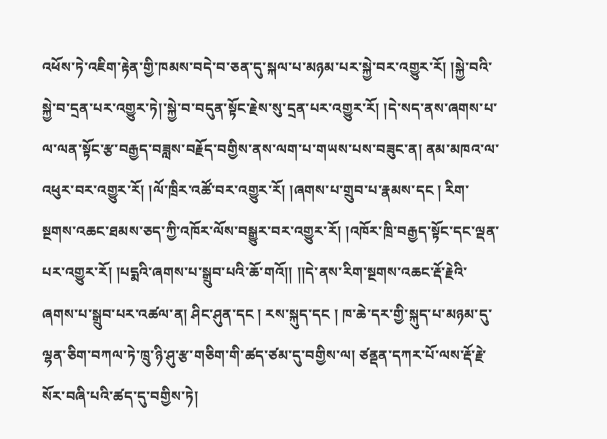འཕོས་ཏེ་འཇིག་རྟེན་གྱི་ཁམས་བདེ་བ་ཅན་དུ་སྐལ་པ་མཉམ་པར་སྐྱེ་བར་འགྱུར་རོ། །སྐྱེ་བའི་སྐྱེ་བ་དྲན་པར་འགྱུར་ཏེ།་སྐྱེ་བ་བདུན་སྟོང་རྗེས་སུ་དྲན་པར་འགྱུར་རོ། །དེ་སད་ནས་ཞགས་པ་ལ་ལན་སྟོང་རྩ་བརྒྱད་བཟླས་བརྗོད་བགྱིས་ནས་ལག་པ་གཡས་པས་བཟུང་ན། ནམ་མཁའ་ལ་འཕུར་བར་འགྱུར་རོ། །ལོ་ཁྲིར་འཚོ་བར་འགྱུར་རོ། །ཞགས་པ་གྲུབ་པ་རྣམས་དང ། རིག་སྔགས་འཆང་ཐམས་ཅད་ཀྱི་འཁོར་ལོས་བསྒྱུར་བར་འགྱུར་རོ། །འཁོར་ཁྲི་བརྒྱད་སྟོང་དང་ལྡན་པར་འགྱུར་རོ། །པདྨའི་ཞགས་པ་སྒྲུབ་པའི་ཆོ་གའོ།། །།དེ་ནས་རིག་སྔགས་འཆང་རྡོ་རྗེའི་ཞགས་པ་སྒྲུབ་པར་འཚལ་ན། ཤིང་ཤུན་དང ། རས་སྐུད་དང ། ཁ་ཆེ་དར་གྱི་སྐུད་པ་མཉམ་དུ་ལྷན་ཅིག་བཀལ་ཏེ་ཁྲུ་ཉི་ཤུ་རྩ་གཅིག་གི་ཚད་ཙམ་དུ་བགྱིས་ལ། ཙནྡན་དཀར་པོ་ལས་རྡོ་རྗེ་སོར་བཞི་པའི་ཚད་དུ་བགྱིས་ཏེ།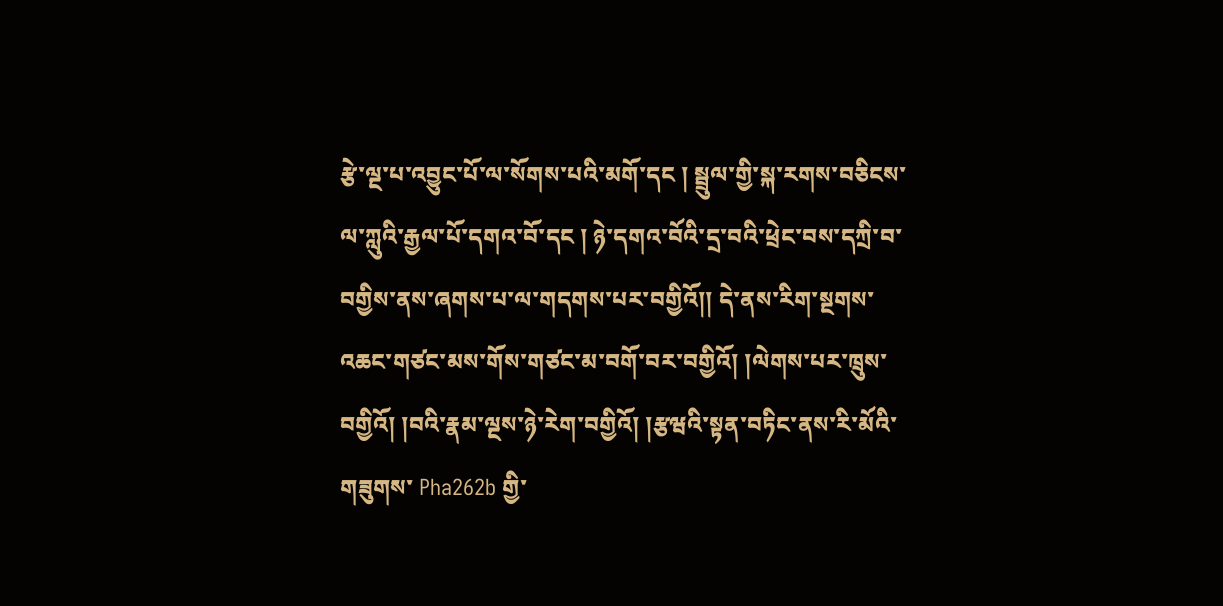རྩེ་ལྔ་པ་འབྱུང་པོ་ལ་སོགས་པའི་མགོ་དང ། སྦྲུལ་གྱི་སྐ་རགས་བཅིངས་ལ་ཀླུའི་རྒྱལ་པོ་དགའ་བོ་དང ། ཉེ་དགའ་བོའི་དྲ་བའི་ཕྲེང་བས་དཀྲི་བ་བགྱིས་ནས་ཞགས་པ་ལ་གདགས་པར་བགྱིའོ།། དེ་ནས་རིག་སྔགས་འཆང་གཙང་མས་གོས་གཙང་མ་བགོ་བར་བགྱིའོ། །ལེགས་པར་ཁྲུས་བགྱིའོ། །བའི་རྣམ་ལྔས་ཉེ་རེག་བགྱིའོ། །རྩཝའི་སྟན་བཏིང་ནས་རི་མོའི་གཟུགས་ Pha262b གྱི་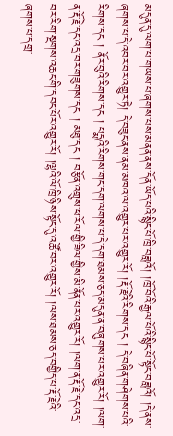མདུན་དུ་ལག་པ་གཡས་པ་ཞགས་པས་མནན་ནས་དོན་ཡོད་པའི་སྙིང་པོ་ཁྲི་བཟླའོ། །ཁྲོ་བོའི་རྒྱལ་པོའི་སྙིང་པོ་སྟོང་བཟླའོ། །དེ་ནས་ཞགས་པ་དེ་འབར་བར་འགྱུར་ཏེ། དེ་བཟུང་ནས་ནམ་མཁའ་ལ་འགྱུར་པར་འགྱུར་རོ། །རྡོ་རྗེའི་རིགས་དང ། དེ་བཞིན་གཤེགས་པའི་རིགས་དང ། ནོར་བུའི་རིགས་དང ། པདྨའི་རིགས་གང་དག་ལགས་པ་དེ་དག་ཐམས་ཅད་མདུན་ན་བཞུགས་པར་འགྱུར་རོ། །ལག་ན་རྡོ་རྗེ་དང་འདྲ་བར་གཟུགས་དང ། མཐུ་དང ། བརྩོན་འགྲུས་ཕ་རོལ་གྱི་ཟིལ་གྱིས་མི་ནོན་པར་འགྱུར་རོ། །ལག་ན་རྡོ་རྗེ་དང་འདྲ་བར་རིག་སྔགས་འཆང་གི་དབང་པོར་འགྱུར་རོ། །ལྷའི་ལོ་ཁྲི་ཉིས་སྟོང་དུ་འཚོ་བར་འགྱུར་རོ། །ལས་ཐམས་ཅད་བགྱིད་པ་རྡོ་རྗེའི་ཞགས་པ་དགྲ་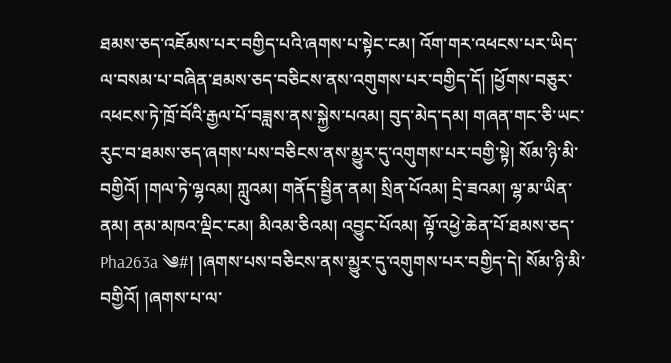ཐམས་ཅད་འཇོམས་པར་བགྱིད་པའི་ཞགས་པ་སྟེང་ངམ། འོག་གར་འཕངས་པར་ཡིད་ལ་བསམ་པ་བཞིན་ཐམས་ཅད་བཅིངས་ནས་འགུགས་པར་བགྱིད་དོ། །ཕྱོགས་བཅུར་འཕངས་ཏེ་ཁྲོ་བོའི་རྒྱལ་པོ་བཟླས་ནས་སྐྱེས་པའམ། བུད་མེད་དམ། གཞན་གང་ཅི་ཡང་རུང་བ་ཐམས་ཅད་ཞགས་པས་བཅིངས་ནས་མྱུར་དུ་འགུགས་པར་བགྱི་སྟེ། སོམ་ཉི་མི་བགྱིའོ། །གལ་ཏེ་ལྷའམ། ཀླུའམ། གནོད་སྦྱིན་ནམ། སྲིན་པོའམ། དྲི་ཟའམ། ལྷ་མ་ཡིན་ནམ། ནམ་མཁའ་ལྡིང་ངམ། མིའམ་ཅིའམ། འབྱུང་པོའམ། ལྟོ་འཕྱེ་ཆེན་པོ་ཐམས་ཅད་ Pha263a ༄#། །ཞགས་པས་བཅིངས་ནས་མྱུར་དུ་འགུགས་པར་བགྱིད་དེ། སོམ་ཉི་མི་བགྱིའོ། །ཞགས་པ་ལ་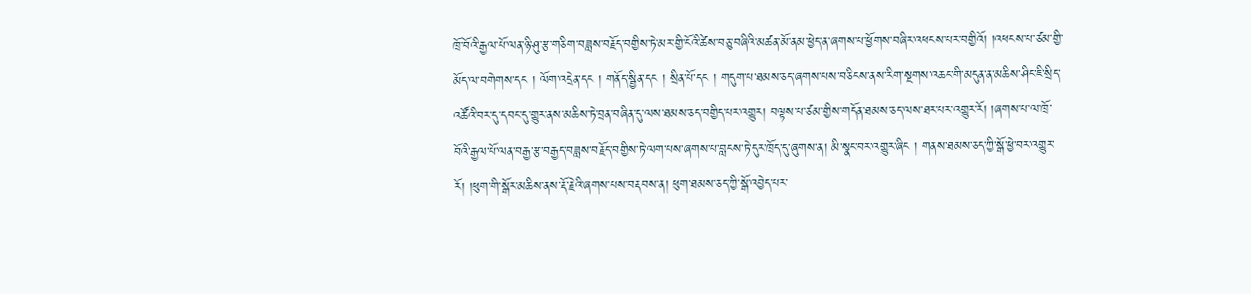ཁྲོ་བོའི་རྒྱལ་པོ་ལན་ཉི་ཤུ་རྩ་གཅིག་བཟླས་བརྗོད་བགྱིས་ཏེ་མར་གྱི་ངོའི་ཚེས་བཅུ་བཞིའི་མཚན་མོ་ནམ་ཕྱེད་ན་ཞགས་པ་ཕྱོགས་བཞིར་འཕངས་པར་བགྱིའོ། །འཕངས་པ་ཙམ་གྱི་མོད་ལ་བགེགས་དང ། ལོག་འདྲེན་དང ། གནོད་སྦྱིན་དང ། སྲིན་པོ་དང ། གདུག་པ་ཐམས་ཅད་ཞགས་པས་བཅིངས་ནས་རིག་སྔགས་འཆང་གི་མདུན་ན་མཆིས་ཤིང་ཇི་སྲིད་འཚོའི་བར་དུ་དབང་དུ་གྱུར་ནས་མཆིས་ཏེ་བྲན་བཞིན་དུ་ལས་ཐམས་ཅད་བགྱིད་པར་འགྱུར། བལྟས་པ་ཙམ་གྱིས་གདོན་ཐམས་ཅད་ལས་ཐར་པར་འགྱུར་རོ། །ཞགས་པ་ལ་ཁྲོ་བོའི་རྒྱལ་པོ་ལན་བརྒྱ་རྩ་བརྒྱད་བཟླས་བརྗོད་བགྱིས་ཏེ་ལག་པས་ཞགས་པ་བླངས་ཏེ་དུར་ཁྲོད་དུ་ཞུགས་ན། མི་སྣང་བར་འགྱུར་ཞིང ། གནས་ཐམས་ཅད་ཀྱི་སྒོ་ཕྱེ་བར་འགྱུར་རོ། །ཕུག་གི་སྒོར་མཆིས་ནས་རྡོ་རྗེའི་ཞགས་པས་བརྡབས་ན། ཕུག་ཐམས་ཅད་ཀྱི་སྒོ་འབྱེད་པར་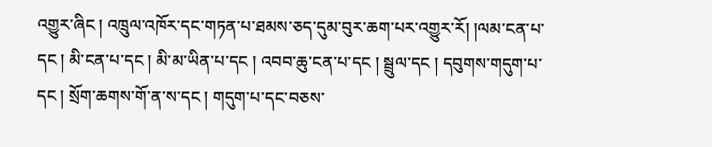འགྱུར་ཞིང ། འཁྲུལ་འཁོར་དང་གཏན་པ་ཐམས་ཅད་དུམ་བུར་ཆག་པར་འགྱུར་རོ། །ལམ་ངན་པ་དང ། མི་ངན་པ་དང ། མི་མ་ཡིན་པ་དང ། འབབ་ཆུ་ངན་པ་དང ། སྦྲུལ་དང ། དབུགས་གདུག་པ་དང ། སྲོག་ཆགས་གོ་ན་ས་དང ། གདུག་པ་དང་བཅས་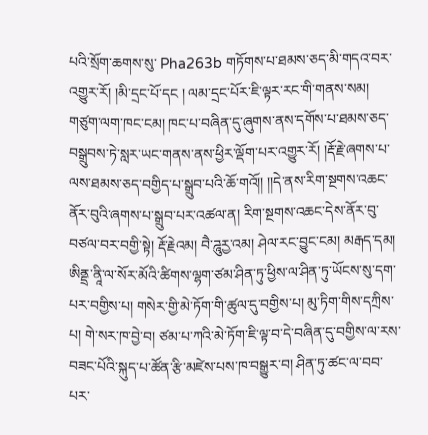པའི་སྲོག་ཆགས་སུ་ Pha263b གཏོགས་པ་ཐམས་ཅད་མི་གདའ་བར་འགྱུར་རོ། །མི་དྲང་པོ་དང ། ལམ་དྲང་པོར་ཇི་ལྟར་རང་གི་གནས་སམ། གཙུག་ལག་ཁང་ངམ། ཁང་པ་བཞིན་དུ་ཞུགས་ནས་དགོས་པ་ཐམས་ཅད་བསྒྲུབས་ཏེ་སླར་ཡང་གནས་ནས་ཕྱིར་ལྡོག་པར་འགྱུར་རོ། །རྡོ་རྗེ་ཞགས་པ་ལས་ཐམས་ཅད་བགྱིད་པ་སྒྲུབ་པའི་ཆོ་གའོ།། །།དེ་ནས་རིག་སྔགས་འཆང་ནོར་བུའི་ཞགས་པ་སྒྲུབ་པར་འཚལ་ན། རིག་སྔགས་འཆང་དེས་ནོར་བུ་བཙལ་བར་བགྱི་སྟེ། རྡོ་རྗེའམ། བཻ་ཌཱུརྱ་འམ། ཤེལ་རང་བྱུང་ངམ། མརྒད་དམ། ཨིནྡྲ་ནཱི་ལ་སོར་མོའི་ཚིགས་ལྷག་ཙམ་ཤིན་ཏུ་ཕྱིས་ལ་ཤིན་ཏུ་ཡོངས་སུ་དག་པར་བགྱིས་པ། གསེར་གྱི་མེ་ཏོག་གི་ཚུལ་དུ་བགྱིས་པ། མུ་ཏིག་གིས་དཀྲིས་པ། གེ་སར་ཁ་བྱེ་བ། ཙམ་པ་ཀའི་མེ་ཏོག་ཇི་ལྟ་བ་དེ་བཞིན་དུ་བགྱིས་ལ་རས་བཟང་པོའི་སྐུད་པ་ཚོན་རྩི་མཛེས་པས་ཁ་བསྒྱུར་བ། ཤིན་ཏུ་ཚང་ལ་བབ་པར་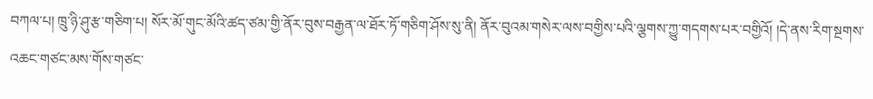བཀལ་པ། ཁྲུ་ཉི་ཤུ་རྩ་གཅིག་པ། སོར་མོ་གུང་མོའི་ཚད་ཙམ་གྱི་ནོར་བུས་བརྒྱན་ལ་ཐོར་ཏོ་གཅིག་ཤོས་སུ་ནི། ནོར་བུའམ་གསེར་ལས་བགྱིས་པའི་ལྕགས་ཀྱུ་གདགས་པར་བགྱིའོ། །དེ་ནས་རིག་སྔགས་འཆང་གཙང་མས་གོས་གཙང་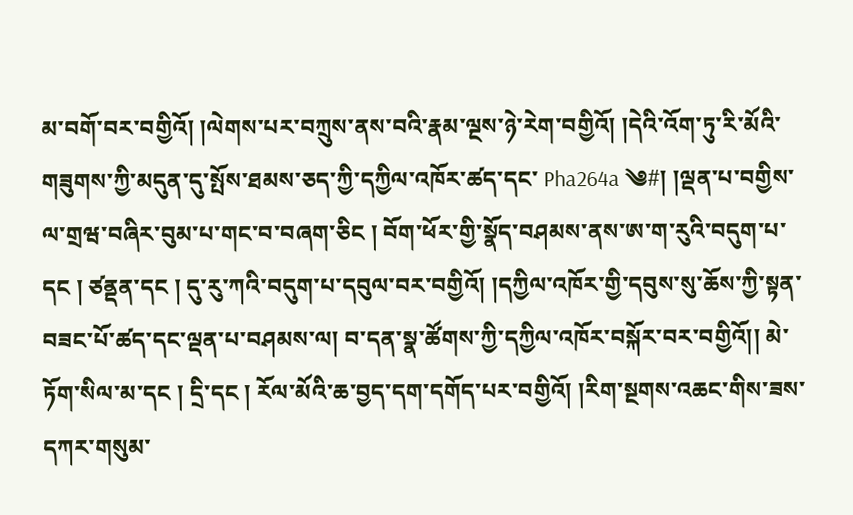མ་བགོ་བར་བགྱིའོ། །ལེགས་པར་བཀྲུས་ནས་བའི་རྣམ་ལྔས་ཉེ་རེག་བགྱིའོ། །དེའི་འོག་ཏུ་རི་མོའི་གཟུགས་ཀྱི་མདུན་དུ་སྤོས་ཐམས་ཅད་ཀྱི་དཀྱིལ་འཁོར་ཚད་དང་ Pha264a ༄#། །ལྡན་པ་བགྱིས་ལ་གྲཝ་བཞིར་བུམ་པ་གང་བ་བཞག་ཅིང ། བོག་ཕོར་གྱི་སྣོད་བཤམས་ནས་ཨ་ག་རུའི་བདུག་པ་དང ། ཙནྡན་དང ། དུ་རུ་ཀའི་བདུག་པ་དབུལ་བར་བགྱིའོ། །དཀྱིལ་འཁོར་གྱི་དབུས་སུ་ཆོས་ཀྱི་སྟན་བཟང་པོ་ཚད་དང་ལྡན་པ་བཤམས་ལ། བ་དན་སྣ་ཚོགས་ཀྱི་དཀྱིལ་འཁོར་བསྐོར་བར་བགྱིའོ།། མེ་ཏོག་སིལ་མ་དང ། དྲི་དང ། རོལ་མོའི་ཆ་བྱད་དག་དགོད་པར་བགྱིའོ། །རིག་སྔགས་འཆང་གིས་ཟས་དཀར་གསུམ་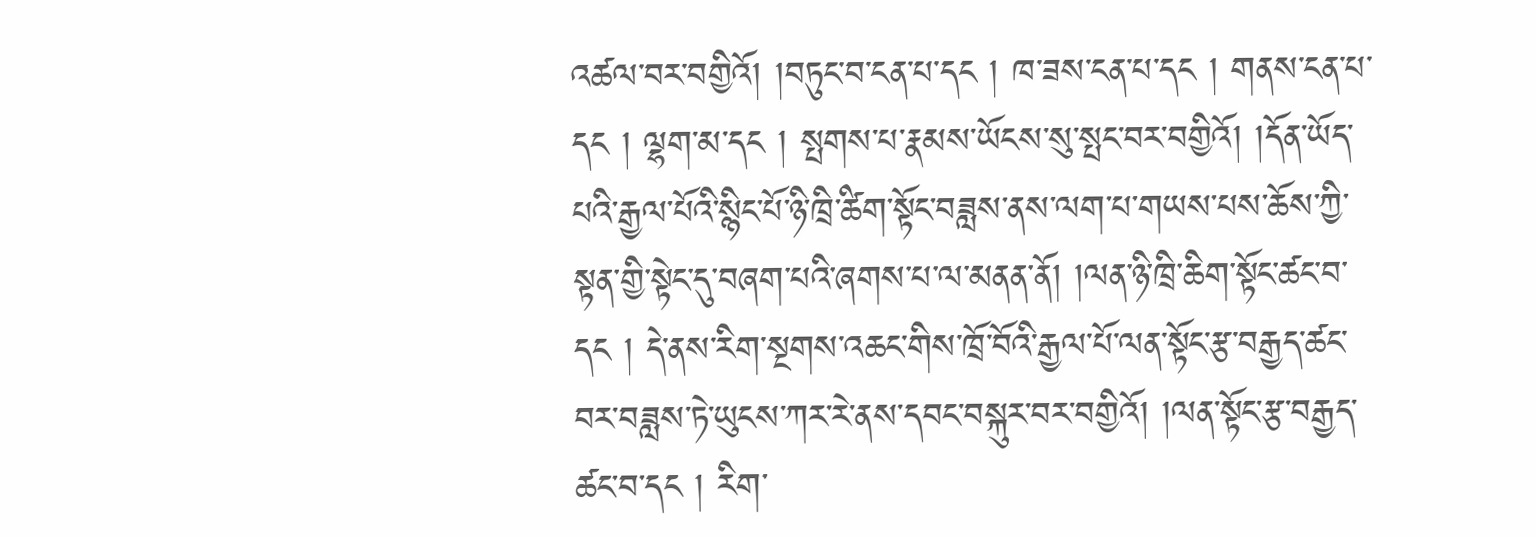འཚལ་བར་བགྱིའོ། །བཏུང་བ་ངན་པ་དང ། ཁ་ཟས་ངན་པ་དང ། གནས་ངན་པ་དང ། ལྷག་མ་དང ། སྤགས་པ་རྣམས་ཡོངས་སུ་སྤང་བར་བགྱིའོ། །དོན་ཡོད་པའི་རྒྱལ་པོའི་སྙིང་པོ་ཉི་ཁྲི་ཚིག་སྟོང་བཟླས་ནས་ལག་པ་གཡས་པས་ཆོས་ཀྱི་སྟན་གྱི་སྟེང་དུ་བཞག་པའི་ཞགས་པ་ལ་མནན་ནོ། །ལན་ཉི་ཁྲི་ཆིག་སྟོང་ཚང་བ་དང ། དེ་ནས་རིག་སྔགས་འཆང་གིས་ཁྲོ་བོའི་རྒྱལ་པོ་ལན་སྟོང་རྩ་བརྒྱད་ཚང་བར་བཟླས་ཏེ་ཡུངས་ཀར་རེ་ནས་དབང་བསྐུར་བར་བགྱིའོ། །ལན་སྟོང་རྩ་བརྒྱད་ཚང་བ་དང ། རིག་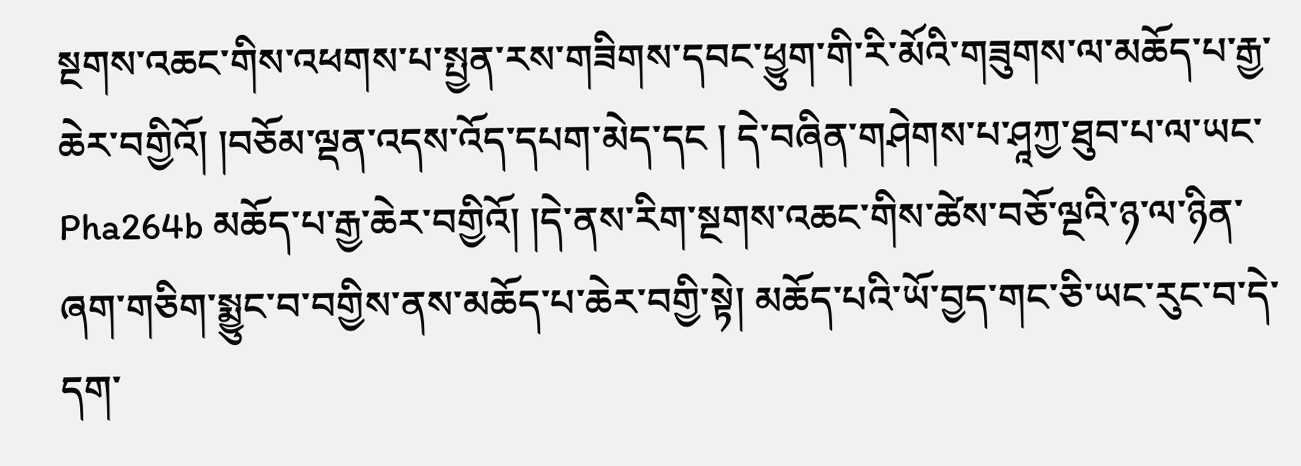སྔགས་འཆང་གིས་འཕགས་པ་སྤྱན་རས་གཟིགས་དབང་ཕྱུག་གི་རི་མོའི་གཟུགས་ལ་མཆོད་པ་རྒྱ་ཆེར་བགྱིའོ། །བཅོམ་ལྡན་འདས་འོད་དཔག་མེད་དང ། དེ་བཞིན་གཤེགས་པ་ཤཱཀྱ་ཐུབ་པ་ལ་ཡང་ Pha264b མཆོད་པ་རྒྱ་ཆེར་བགྱིའོ། །དེ་ནས་རིག་སྔགས་འཆང་གིས་ཚེས་བཅོ་ལྔའི་ཉ་ལ་ཉིན་ཞག་གཅིག་སྨྱུང་བ་བགྱིས་ནས་མཆོད་པ་ཆེར་བགྱི་སྟེ། མཆོད་པའི་ཡོ་བྱད་གང་ཅི་ཡང་རུང་བ་དེ་དག་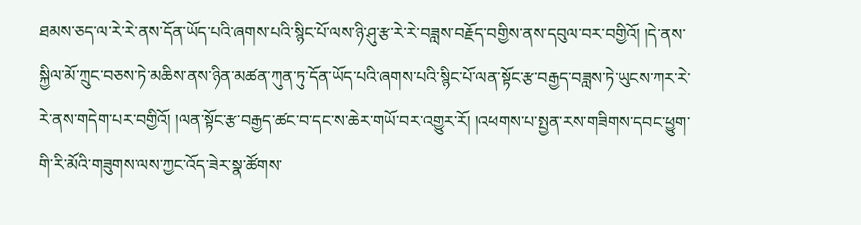ཐམས་ཅད་ལ་རེ་རེ་ནས་དོན་ཡོད་པའི་ཞགས་པའི་སྙིང་པོ་ལས་ཉི་ཤུ་རྩ་རེ་རེ་བཟླས་བརྗོད་བགྱིས་ནས་དབུལ་བར་བགྱིའོ། །དེ་ནས་སྐྱིལ་མོ་ཀྲུང་བཅས་ཏེ་མཆིས་ནས་ཉིན་མཚན་ཀུན་ཏུ་དོན་ཡོད་པའི་ཞགས་པའི་སྙིང་པོ་ལན་སྟོང་རྩ་བརྒྱད་བཟླས་ཏེ་ཡུངས་ཀར་རེ་རེ་ནས་གདེག་པར་བགྱིའོ། །ལན་སྟོང་རྩ་བརྒྱད་ཚང་བ་དང་ས་ཆེར་གཡོ་བར་འགྱུར་རོ། །འཕགས་པ་སྤྱན་རས་གཟིགས་དབང་ཕྱུག་གི་རི་མོའི་གཟུགས་ལས་ཀྱང་འོད་ཟེར་སྣ་ཚོགས་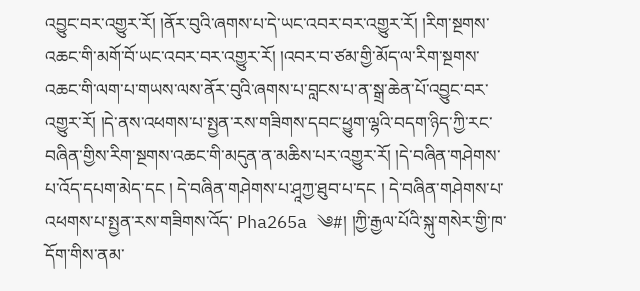འབྱུང་བར་འགྱུར་རོ། །ནོར་བུའི་ཞགས་པ་དེ་ཡང་འབར་བར་འགྱུར་རོ། །རིག་སྔགས་འཆང་གི་མགོ་བོ་ཡང་འབར་བར་འགྱུར་རོ། །འབར་བ་ཙམ་གྱི་མོད་ལ་རིག་སྔགས་འཆང་གི་ལག་པ་གཡས་ལས་ནོར་བུའི་ཞགས་པ་བླངས་པ་ན་སྒྲ་ཆེན་པོ་འབྱུང་བར་འགྱུར་རོ། །དེ་ནས་འཕགས་པ་སྤྱན་རས་གཟིགས་དབང་ཕྱུག་ལྷའི་བདག་ཉིད་ཀྱི་རང་བཞིན་གྱིས་རིག་སྔགས་འཆང་གི་མདུན་ན་མཆིས་པར་འགྱུར་རོ། །དེ་བཞིན་གཤེགས་པ་འོད་དཔག་མེད་དང ། དེ་བཞིན་གཤེགས་པ་ཤཱཀྱ་ཐུབ་པ་དང ། དེ་བཞིན་གཤེགས་པ་འཕགས་པ་སྤྱན་རས་གཟིགས་འོད་ Pha265a ༄#། །ཀྱི་རྒྱལ་པོའི་སྐུ་གསེར་གྱི་ཁ་དོག་གིས་ནམ་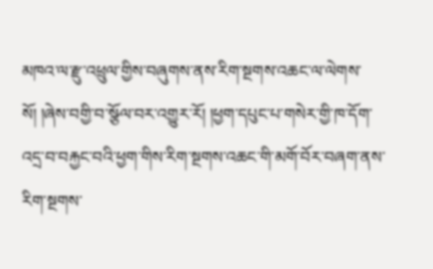མཁའ་ལ་རྫུ་འཕྲུལ་གྱིས་བཞུགས་ནས་རིག་སྔགས་འཆང་ལ་ལེགས་སོ། །ཞེས་བགྱི་བ་སྩོལ་བར་འགྱུར་རོ། །ཕྱག་དཔུང་པ་གསེར་གྱི་ཁ་དོག་འདྲ་བ་བརྐྱང་བའི་ཕྱག་གིས་རིག་སྔགས་འཆང་གི་མགོ་བོར་བཞག་ནས་རིག་སྔགས་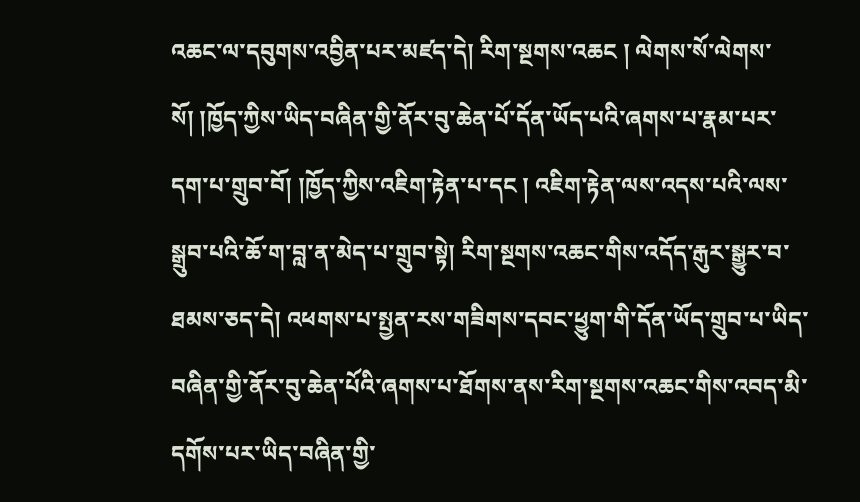འཆང་ལ་དབུགས་འབྱིན་པར་མཛད་དེ། རིག་སྔགས་འཆང ། ལེགས་སོ་ལེགས་སོ། །ཁྱོད་ཀྱིས་ཡིད་བཞིན་གྱི་ནོར་བུ་ཆེན་པོ་དོན་ཡོད་པའི་ཞགས་པ་རྣམ་པར་དག་པ་གྲུབ་བོ། །ཁྱོད་ཀྱིས་འཇིག་རྟེན་པ་དང ། འཇིག་རྟེན་ལས་འདས་པའི་ལས་སྒྲུབ་པའི་ཆོ་ག་བླ་ན་མེད་པ་གྲུབ་སྟེ། རིག་སྔགས་འཆང་གིས་འདོད་རྒུར་སྒྱུར་བ་ཐམས་ཅད་དེ། འཕགས་པ་སྤྱན་རས་གཟིགས་དབང་ཕྱུག་གི་དོན་ཡོད་གྲུབ་པ་ཡིད་བཞིན་གྱི་ནོར་བུ་ཆེན་པོའི་ཞགས་པ་ཐོགས་ནས་རིག་སྔགས་འཆང་གིས་འབད་མི་དགོས་པར་ཡིད་བཞིན་གྱི་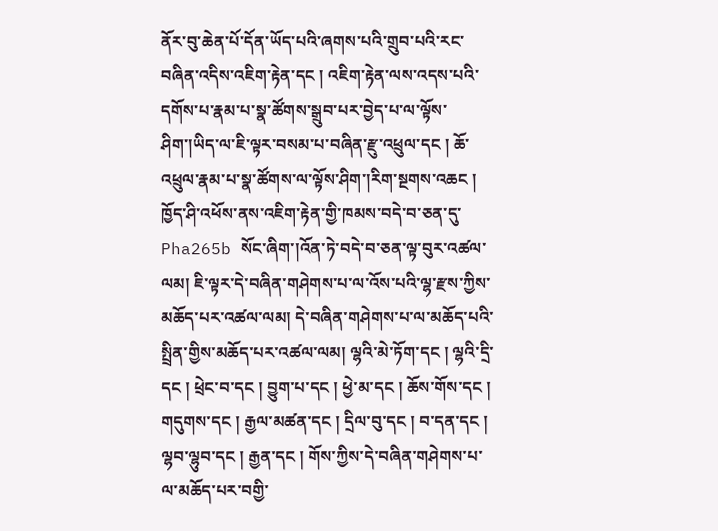ནོར་བུ་ཆེན་པོ་དོན་ཡོད་པའི་ཞགས་པའི་གྲུབ་པའི་རང་བཞིན་འདིས་འཇིག་རྟེན་དང ། འཇིག་རྟེན་ལས་འདས་པའི་དགོས་པ་རྣམ་པ་སྣ་ཚོགས་སྒྲུབ་པར་བྱེད་པ་ལ་ལྟོས་ཤིག་།ཡིད་ལ་ཇི་ལྟར་བསམ་པ་བཞིན་རྫུ་འཕྲུལ་དང ། ཆོ་འཕྲུལ་རྣམ་པ་སྣ་ཚོགས་ལ་ལྟོས་ཤིག་།རིག་སྔགས་འཆང ། ཁྱོད་ཤི་འཕོས་ནས་འཇིག་རྟེན་གྱི་ཁམས་བདེ་བ་ཅན་དུ་ Pha265b སོང་ཞིག་།འོན་ཏེ་བདེ་བ་ཅན་ལྟ་བུར་འཚལ་ལམ། ཇི་ལྟར་དེ་བཞིན་གཤེགས་པ་ལ་འོས་པའི་ལྷ་རྫས་ཀྱིས་མཆོད་པར་འཚལ་ལམ། དེ་བཞིན་གཤེགས་པ་ལ་མཆོད་པའི་སྤྲིན་གྱིས་མཆོད་པར་འཚལ་ལམ། ལྷའི་མེ་ཏོག་དང ། ལྷའི་དྲི་དང ། ཕྲེང་བ་དང ། བྱུག་པ་དང ། ཕྱེ་མ་དང ། ཆོས་གོས་དང ། གདུགས་དང ། རྒྱལ་མཚན་དང ། དྲིལ་བུ་དང ། བ་དན་དང ། ལྷབ་ལྷུབ་དང ། རྒྱན་དང ། གོས་ཀྱིས་དེ་བཞིན་གཤེགས་པ་ལ་མཆོད་པར་བགྱི་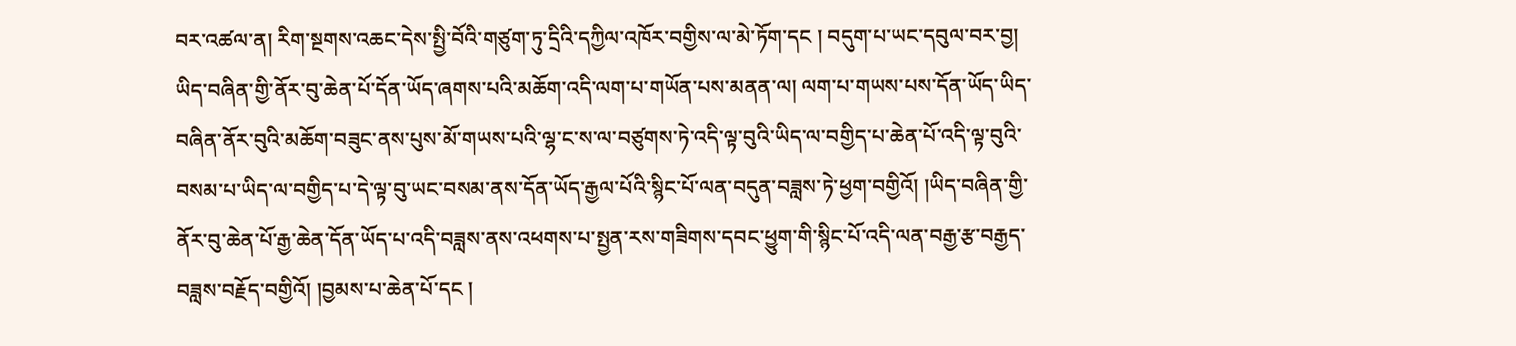བར་འཚལ་ན། རིག་སྔགས་འཆང་དེས་སྤྱི་བོའི་གཙུག་ཏུ་དྲིའི་དཀྱིལ་འཁོར་བགྱིས་ལ་མེ་ཏོག་དང ། བདུག་པ་ཡང་དབུལ་བར་བྱ། ཡིད་བཞིན་གྱི་ནོར་བུ་ཆེན་པོ་དོན་ཡོད་ཞགས་པའི་མཆོག་འདི་ལག་པ་གཡོན་པས་མནན་ལ། ལག་པ་གཡས་པས་དོན་ཡོད་ཡིད་བཞིན་ནོར་བུའི་མཆོག་བཟུང་ནས་པུས་མོ་གཡས་པའི་ལྷ་ང་ས་ལ་བཙུགས་ཏེ་འདི་ལྟ་བུའི་ཡིད་ལ་བགྱིད་པ་ཆེན་པོ་འདི་ལྟ་བུའི་བསམ་པ་ཡིད་ལ་བགྱིད་པ་དེ་ལྟ་བུ་ཡང་བསམ་ནས་དོན་ཡོད་རྒྱལ་པོའི་སྙིང་པོ་ལན་བདུན་བཟླས་ཏེ་ཕྱག་བགྱིའོ། །ཡིད་བཞིན་གྱི་ནོར་བུ་ཆེན་པོ་རྒྱ་ཆེན་དོན་ཡོད་པ་འདི་བཟླས་ནས་འཕགས་པ་སྤྱན་རས་གཟིགས་དབང་ཕྱུག་གི་སྙིང་པོ་འདི་ལན་བརྒྱ་རྩ་བརྒྱད་བཟླས་བརྗོད་བགྱིའོ། །བྱམས་པ་ཆེན་པོ་དང །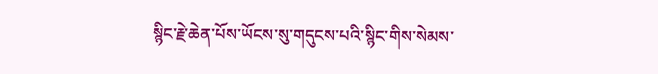སྙིང་རྗེ་ཆེན་པོས་ཡོངས་སུ་གདུངས་པའི་སྙིང་གིས་སེམས་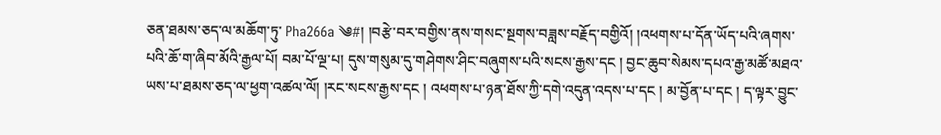ཅན་ཐམས་ཅད་ལ་མཆོག་ཏུ་ Pha266a ༄#། །བརྩེ་བར་བགྱིས་ནས་གསང་སྔགས་བཟླས་བརྗོད་བགྱིའོ། །འཕགས་པ་དོན་ཡོད་པའི་ཞགས་པའི་ཆོ་ག་ཞིབ་མོའི་རྒྱལ་པོ། བམ་པོ་ལྔ་པ། དུས་གསུམ་དུ་གཤེགས་ཤིང་བཞུགས་པའི་སངས་རྒྱས་དང ། བྱང་ཆུབ་སེམས་དཔའ་རྒྱ་མཚོ་མཐའ་ཡས་པ་ཐམས་ཅད་ལ་ཕྱག་འཚལ་ལོ། །རང་སངས་རྒྱས་དང ། འཕགས་པ་ཉན་ཐོས་ཀྱི་དགེ་འདུན་འདས་པ་དང ། མ་བྱོན་པ་དང ། ད་ལྟར་བྱུང་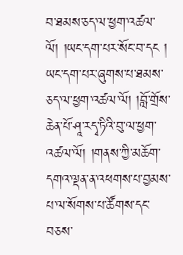བ་ཐམས་ཅད་ལ་ཕྱག་འཚལ་ལོ། །ཡང་དག་པར་སོང་བ་དང ། ཡང་དག་པར་ཞུགས་པ་ཐམས་ཅད་ལ་ཕྱག་འཚལ་ལོ། །བློ་གྲོས་ཆེན་པོ་ཤཱ་རདྭ་ཏིའི་བུ་ལ་ཕྱག་འཚལ་ལོ། །གནས་ཀྱི་མཆོག་དགའ་ལྡན་ན་འཕགས་པ་བྱམས་པ་ལ་སོགས་པ་ཚོགས་དང་བཅས་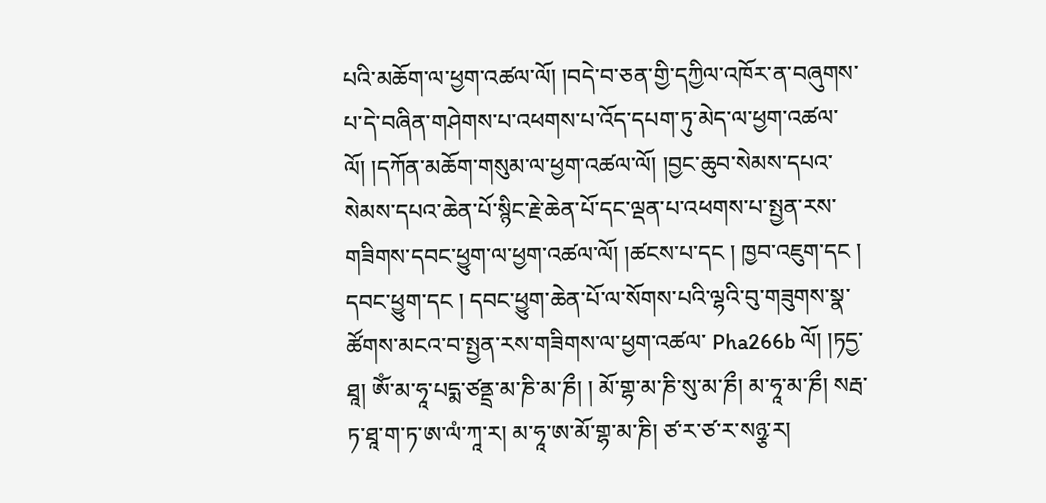པའི་མཆོག་ལ་ཕྱག་འཚལ་ལོ། །བདེ་བ་ཅན་གྱི་དཀྱིལ་འཁོར་ན་བཞུགས་པ་དེ་བཞིན་གཤེགས་པ་འཕགས་པ་འོད་དཔག་ཏུ་མེད་ལ་ཕྱག་འཚལ་ལོ། །དཀོན་མཆོག་གསུམ་ལ་ཕྱག་འཚལ་ལོ། །བྱང་ཆུབ་སེམས་དཔའ་སེམས་དཔའ་ཆེན་པོ་སྙིང་རྗེ་ཆེན་པོ་དང་ལྡན་པ་འཕགས་པ་སྤྱན་རས་གཟིགས་དབང་ཕྱུག་ལ་ཕྱག་འཚལ་ལོ། །ཚངས་པ་དང ། ཁྱབ་འཇུག་དང ། དབང་ཕྱུག་དང ། དབང་ཕྱུག་ཆེན་པོ་ལ་སོགས་པའི་ལྷའི་བུ་གཟུགས་སྣ་ཚོགས་མངའ་བ་སྤྱན་རས་གཟིགས་ལ་ཕྱག་འཚལ་ Pha266b ལོ། །ཏདྱ་ཐཱ། ཨོཾ་མ་ཧཱ་པདྨ་ཙནྡྲ་མ་ཎི་མ་ཎྀ། ། མོ་གྷ་མ་ཎི་སུ་མ་ཎྀ། མ་ཧཱ་མ་ཎྀ། སརྦ་ཏ་ཐཱ་ག་ཏ་ཨ་ལཾ་ཀཱ་ར། མ་ཧཱ་ཨ་མོ་གྷ་མ་ཎི། ཙ་ར་ཙ་ར་སཉྩ་ར།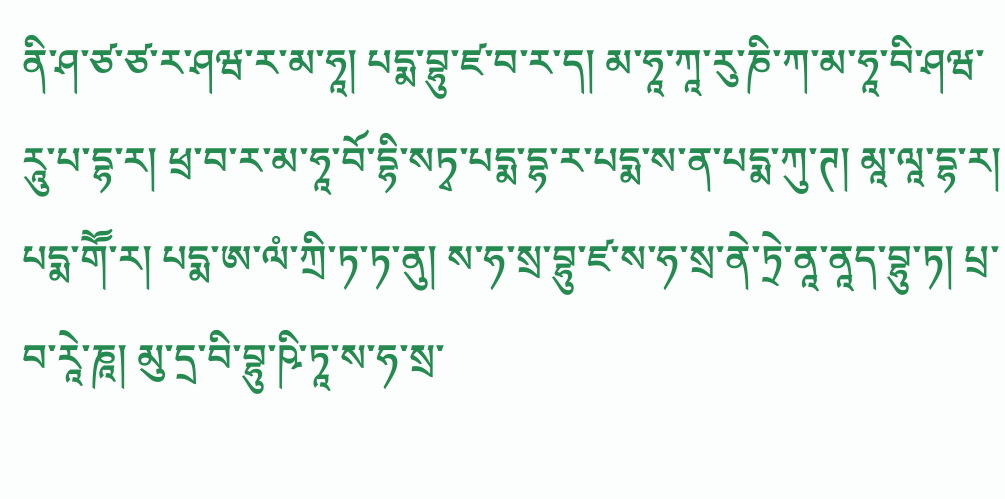ནི་ཤ་ཙ་ཙ་ར་ཤཝ་ར་མ་ཧཱ། པདྨ་བྷུ་ཛ་བ་ར་ད། མ་ཧཱ་ཀཱ་རུ་ཎི་ཀ་མ་ཧཱ་བི་ཤཝ་རཱུ་པ་དྷ་ར། ཕྲ་བ་ར་མ་ཧཱ་བོ་དྷི་སཏྭ་པདྨ་དྷ་ར་པདྨ་ས་ན་པདྨ་ཀུ་ཊ། མཱ་ལཱ་དྷ་ར། པདྨ་གཽ་ར། པདྨ་ཨ་ལཾ་ཀྲི་ཏ་ཏ་ནུ། ས་ཧ་སྲ་བྷུ་ཛ་ས་ཧ་སྲ་ནེ་ཏྲེ་ནཱ་ནཱད་བྷུ་ཏ། པྲ་བ་རཱེ་ཎཱ། མུ་དྲ་བི་བྷུ་ཥི་ཏཱ་ས་ཧ་སྲ་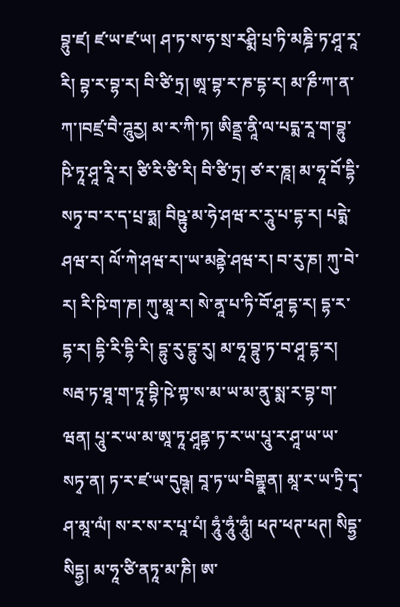བྷུ་ཛ། ཛ་ཡ་ཛ་ཡ། ཤ་ཏ་ས་ཧ་སྲ་རཤྨི་པྲ་ཏི་མཎྜི་ཏ་ཤཱ་རཱ་རི། བྷ་ར་བྷ་ར། བི་ཙི་ཏྲ། ཨཱ་བྷ་ར་ཎ་དྷ་ར། མ་ཎྀ་ཀ་ན་ཀ་།བཛྲ་བཻ་ཌཱུརྱ། མ་ར་ཀི་ཏ། ཨིནྡྲ་ནཱི་ལ་པདྨ་རཱ་ག་བྷུ་ཥི་ཏཱ་ཤཱ་རཱི་ར། ཙི་རི་ཙི་རི། བི་ཙི་ཏྲ། ཙ་ར་ཎཱ། མ་ཧཱ་བོ་དྷི་སཏྭ་བ་ར་ད་པྲ་ཧྨ། བིཥྟུ་མ་ཧེ་ཤཝ་ར་རཱུ་པ་དྷ་ར། པདྨེ་ཤཝ་ར། ལོ་ཀེ་ཤཝ་ར།་ཡ་མནྟེ་ཤཝ་ར། བ་རུ་ཎ། ཀུ་བེ་ར། རི་ཥི་ག་ཎ། ཀུ་མཱ་ར། སེ་ནཱ་པ་ཏི་བོ་ཤཱ་དྷ་ར། དྷ་ར་དྷ་ར། དྷི་རི་དྷི་རི། དྷུ་རུ་དྷུ་རུ། མ་ཧཱ་བྷུ་ཏ་བ་ཤཱ་དྷ་ར། སརྦ་ཏ་ཐཱ་ག་ཏཱ་བྷི་ཥེ་ཀྟ་ས་མ་ཡ་མ་ནུ་སྨ་ར་བྷ་ག་ཝན། པཱུ་ར་ཡ་མ་ཨཱ་ཏཱ་ཤཱནྟ་ཏ་ར་ཡ་པཱུ་ར་ཤཱ་ཡ་ཡ་སཏྭ་ན། ཏ་ར་ཛ་ཡ་དུཥྚ། བཱ་ཏ་ཡ་བིགྷྣན། མཱ་ར་ཡ་ཏྲི་དྭ་ཤ་མཱ་ལཾ། ས་ར་ས་ར་པཱ་པཾ། ཧཱུཾ་ཧཱུཾ་ཧཱུཾ། ཕཊ་ཕཊ་ཕཊ། སིདྷྱ་སིདྷྱ། མ་ཧཱ་ཙི་ནཏཱ་མ་ཎི། ཨ་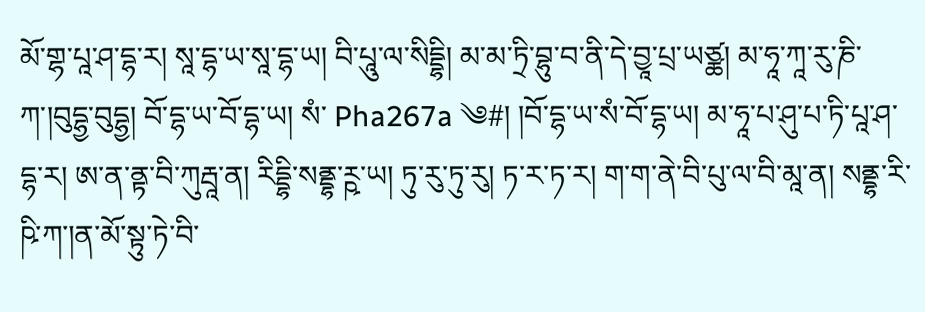མོ་གྷ་པཱ་ཤ་དྷ་ར། སཱ་དྷ་ཡ་སཱ་དྷ་ཡ། བི་པཱུ་ལ་སིདྡྷི། མ་མ་ཏྲི་བྷུ་བ་ནི་དེ་བྱཱ་པྲ་ཡཙྪ། མ་ཧཱ་ཀཱ་རུ་ཎི་ཀ་།བུདྷྱ་བུདྷྱ། བོ་དྷ་ཡ་བོ་དྷ་ཡ། སཾ་ Pha267a ༄#། །བོ་དྷ་ཡ་སཾ་བོ་དྷ་ཡ། མ་ཧཱ་པ་ཤུ་པ་ཏི་པཱ་ཤ་དྷ་ར། ཨ་ན་ནྟ་བི་ཀུརྦཱ་ན། རིདྡྷི་སནྡྷ་ཪྵ་ཡ། ཏུ་རུ་ཏུ་རུ། ཏ་ར་ཏ་ར། ག་ག་ནེ་བི་པུ་ལ་བི་མཱ་ན། སནྡྷ་རི་ཥི་ཀ་།ན་མོ་སྟུ་ཏེ་བི་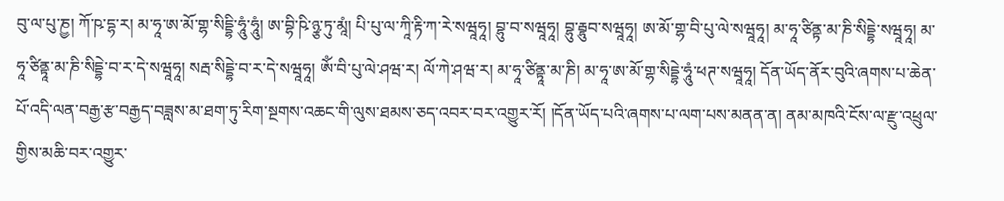བུ་ལ་པུ་ཎྱ། ཀོ་ཥ་དྷ་ར། མ་ཧཱ་ཨ་མོ་གྷ་སིདྡྷི་ཧཱུཾ་ཧཱུཾ། ཨ་བྷི་ཥི་ཉྩ་ཏུ་མཱཾ། པི་པུ་ལ་ཀཱི་རྟི་ཀ་རེ་སཝཱཧཱ། བྷུ་བ་སཝཱཧཱ། བྷུ་རྦྷུབ་སཝཱཧཱ། ཨ་མོ་གྷ་བི་པུ་ལེ་སཝཱཧཱ། མ་ཧཱ་ཙིནྟ་མ་ཎི་སིདྡྷེ་སཝཱཧཱ། མ་ཧཱ་ཙིནྟཱ་མ་ཎི་སིདྡྷེ་བ་ར་དེ་སཝཱཧཱ། སརྦ་སིདྡྷེ་བ་ར་དེ་སཝཱཧཱ། ཨོཾ་བི་པུ་ལེ་ཤཝ་ར། ལོ་ཀེ་ཤཝ་ར། མ་ཧཱ་ཙིནྟཱ་མ་ཎི། མ་ཧཱ་ཨ་མོ་གྷ་སིདྡྷེ་ཧཱུཾ་ཕཊ་སཝཱཧཱ། དོན་ཡོད་ནོར་བུའི་ཞགས་པ་ཆེན་པོ་འདི་ལན་བརྒྱ་རྩ་བརྒྱད་བཟླས་མ་ཐག་ཏུ་རིག་སྔགས་འཆང་གི་ལུས་ཐམས་ཅད་འབར་བར་འགྱུར་རོ། །དོན་ཡོད་པའི་ཞགས་པ་ལག་པས་མནན་ན། ནམ་མཁའི་ངོས་ལ་རྫུ་འཕྲུལ་གྱིས་མཆི་བར་འགྱུར་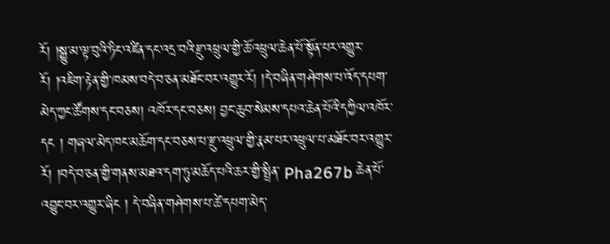རོ། །སྒྱུ་མ་ལྟ་བུའི་ཏིང་འཛིན་དང་འདྲ་བའི་རྫུ་འཕྲུལ་གྱི་ཆོ་འཕྲུལ་ཆེན་པོ་སྟོན་པར་འགྱུར་རོ། །འཇིག་རྟེན་གྱི་ཁམས་བདེ་བ་ཅན་མཐོང་བར་འགྱུར་རོ། །དེ་བཞིན་གཤེགས་པ་འོད་དཔག་མེད་ཀྱང་ཚོགས་དང་བཅས། འཁོར་དང་བཅས། བྱང་ཆུབ་སེམས་དཔའ་ཆེན་པོའི་དཀྱིལ་འཁོར་དང ། གཞལ་མེད་ཁང་མཆོག་དང་བཅས་པ་རྫུ་འཕྲུལ་གྱི་རྣམ་པར་འཕྲུལ་པ་མཐོང་བར་འགྱུར་རོ། །བདེ་བ་ཅན་གྱི་གནས་མཐའ་དག་ཏུ་མཆོད་པའི་ཆར་གྱི་སྤྲིན་ Pha267b ཆེན་པོ་འབྱུང་བར་འགྱུར་ཞིང ། དེ་བཞིན་གཤེགས་པ་ཚེ་དཔག་མེད་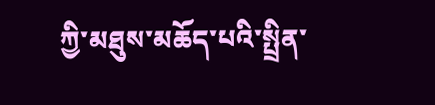ཀྱི་མཐུས་མཆོད་པའི་སྤྲིན་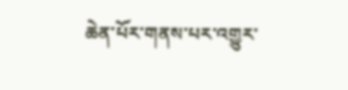ཆེན་པོར་གནས་པར་འགྱུར་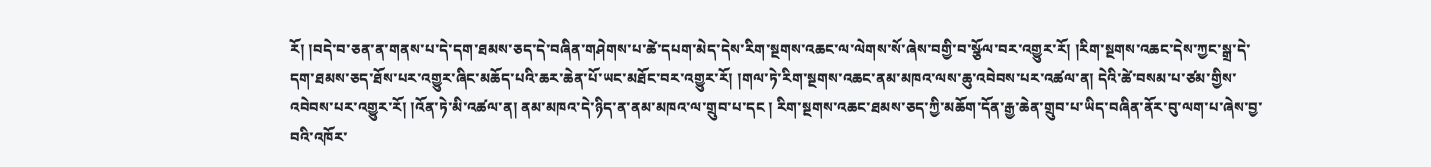རོ། །བདེ་བ་ཅན་ན་གནས་པ་དེ་དག་ཐམས་ཅད་དེ་བཞིན་གཤེགས་པ་ཚེ་དཔག་མེད་དེས་རིག་སྔགས་འཆང་ལ་ལེགས་སོ་ཞེས་བགྱི་བ་སྩོལ་བར་འགྱུར་རོ། །རིག་སྔགས་འཆང་དེས་ཀྱང་སྒྲ་དེ་དག་ཐམས་ཅད་ཐོས་པར་འགྱུར་ཞིང་མཆོད་པའི་ཆར་ཆེན་པོ་ཡང་མཐོང་བར་འགྱུར་རོ། །གལ་ཏེ་རིག་སྔགས་འཆང་ནམ་མཁའ་ལས་ཆུ་འབེབས་པར་འཚལ་ན། དེའི་ཚེ་བསམ་པ་ཙམ་གྱིས་འབེབས་པར་འགྱུར་རོ། །འོན་ཏེ་མི་འཚལ་ན། ནམ་མཁའ་དེ་ཉིད་ན་ནམ་མཁའ་ལ་གྲུབ་པ་དང ། རིག་སྔགས་འཆང་ཐམས་ཅད་ཀྱི་མཆོག་དོན་རྒྱ་ཆེན་གྲུབ་པ་ཡིད་བཞིན་ནོར་བུ་ལག་པ་ཞེས་བྱ་བའི་འཁོར་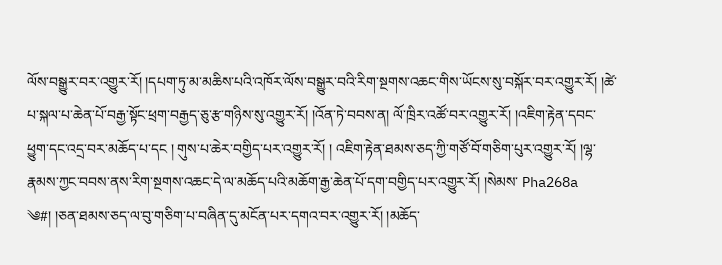ལོས་བསྒྱུར་བར་འགྱུར་རོ། །དཔག་ཏུ་མ་མཆིས་པའི་འཁོར་ལོས་བསྒྱུར་བའི་རིག་སྔགས་འཆང་གིས་ཡོངས་སུ་བསྐོར་བར་འགྱུར་རོ། །ཚེ་པ་སྐལ་པ་ཆེན་པོ་བརྒྱ་སྟོང་ཕྲག་བརྒྱད་ཅུ་རྩ་གཉིས་སུ་འགྱུར་རོ། །འོན་ཏེ་བབས་ན། ལོ་ཁྲིར་འཚོ་བར་འགྱུར་རོ། །འཇིག་རྟེན་དབང་ཕྱུག་དང་འདྲ་བར་མཆོད་པ་དང ། གུས་པ་ཆེར་བགྱིད་པར་འགྱུར་རོ། ། འཇིག་རྟེན་ཐམས་ཅད་ཀྱི་གཙོ་བོ་གཅིག་པུར་འགྱུར་རོ། །ལྷ་རྣམས་ཀྱང་བབས་ནས་རིག་སྔགས་འཆང་དེ་ལ་མཆོད་པའི་མཆོག་རྒྱ་ཆེན་པོ་དག་བགྱིད་པར་འགྱུར་རོ། །སེམས་ Pha268a ༄#། །ཅན་ཐམས་ཅད་ལ་བུ་གཅིག་པ་བཞིན་དུ་མངོན་པར་དགའ་བར་འགྱུར་རོ། །མཆོད་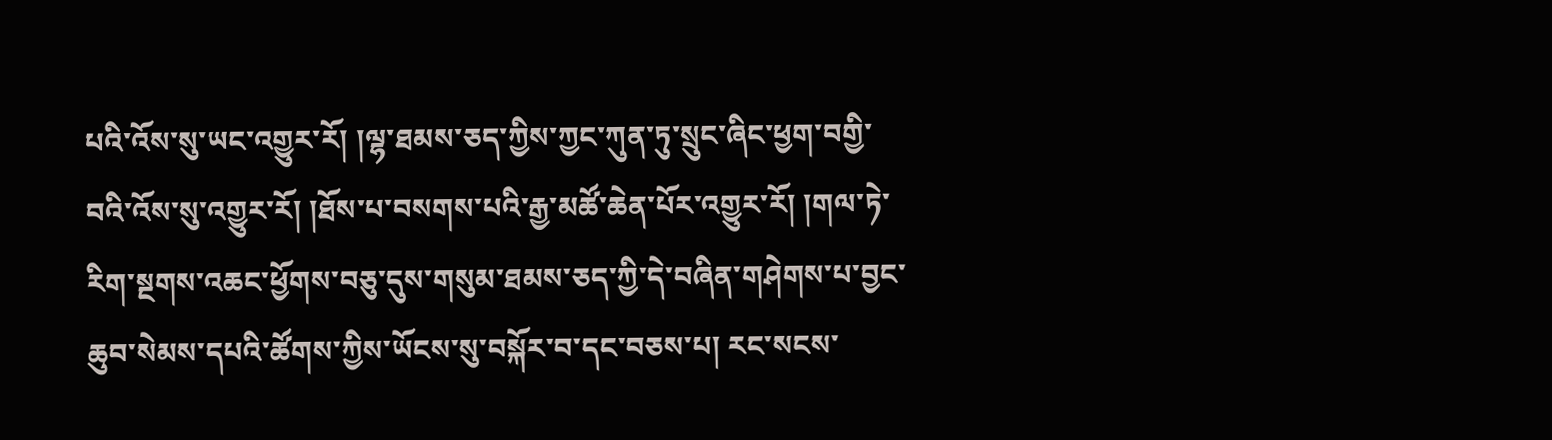པའི་འོས་སུ་ཡང་འགྱུར་རོ། །ལྷ་ཐམས་ཅད་ཀྱིས་ཀྱང་ཀུན་ཏུ་སྲུང་ཞིང་ཕྱག་བགྱི་བའི་འོས་སུ་འགྱུར་རོ། །ཐོས་པ་བསགས་པའི་རྒྱ་མཚོ་ཆེན་པོར་འགྱུར་རོ། །གལ་ཏེ་རིག་སྔགས་འཆང་ཕྱོགས་བཅུ་དུས་གསུམ་ཐམས་ཅད་ཀྱི་དེ་བཞིན་གཤེགས་པ་བྱང་ཆུབ་སེམས་དཔའི་ཚོགས་ཀྱིས་ཡོངས་སུ་བསྐོར་བ་དང་བཅས་པ། རང་སངས་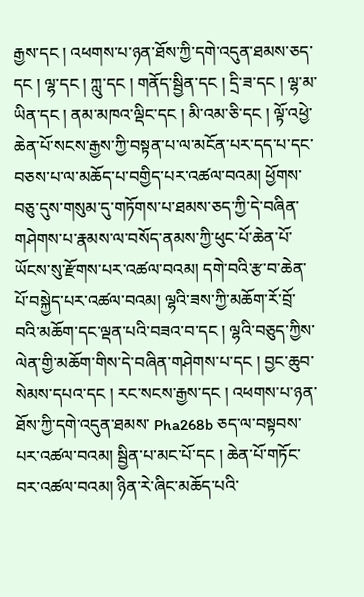རྒྱས་དང ། འཕགས་པ་ཉན་ཐོས་ཀྱི་དགེ་འདུན་ཐམས་ཅད་དང ། ལྷ་དང ། ཀླུ་དང ། གནོད་སྦྱིན་དང ། དྲི་ཟ་དང ། ལྷ་མ་ཡིན་དང ། ནམ་མཁའ་ལྡིང་དང ། མི་འམ་ཅི་དང ། ལྟོ་འཕྱེ་ཆེན་པོ་སངས་རྒྱས་ཀྱི་བསྟན་པ་ལ་མངོན་པར་དད་པ་དང་བཅས་པ་ལ་མཆོད་པ་བགྱིད་པར་འཚལ་བའམ། ཕྱོགས་བཅུ་དུས་གསུམ་དུ་གཏོགས་པ་ཐམས་ཅད་ཀྱི་དེ་བཞིན་གཤེགས་པ་རྣམས་ལ་བསོད་ནམས་ཀྱི་ཕུང་པོ་ཆེན་པོ་ཡོངས་སུ་རྫོགས་པར་འཚལ་བའམ། དགེ་བའི་རྩ་བ་ཆེན་པོ་བསྐྱེད་པར་འཚལ་བའམ། ལྷའི་ཟས་ཀྱི་མཆོག་རོ་བྲོ་བའི་མཆོག་དང་ལྡན་པའི་བཟའ་བ་དང ། ལྷའི་བཅུད་ཀྱིས་ལེན་གྱི་མཆོག་གིས་དེ་བཞིན་གཤེགས་པ་དང ། བྱང་ཆུབ་སེམས་དཔའ་དང ། རང་སངས་རྒྱས་དང ། འཕགས་པ་ཉན་ཐོས་ཀྱི་དགེ་འདུན་ཐམས་ Pha268b ཅད་ལ་བསྟབས་པར་འཚལ་བའམ། སྦྱིན་པ་མང་པོ་དང ། ཆེན་པོ་གཏོང་བར་འཚལ་བའམ། ཉིན་རེ་ཞིང་མཆོད་པའི་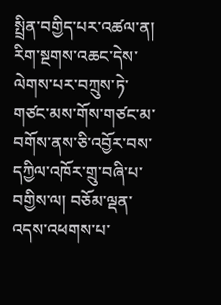སྤྲིན་བགྱིད་པར་འཚལ་ན། རིག་སྔགས་འཆང་དེས་ལེགས་པར་བཀྲུས་ཏེ་གཙང་མས་གོས་གཙང་མ་བགོས་ནས་ཅི་འབྱོར་བས་དཀྱིལ་འཁོར་གྲུ་བཞི་པ་བགྱིས་ལ། བཅོམ་ལྡན་འདས་འཕགས་པ་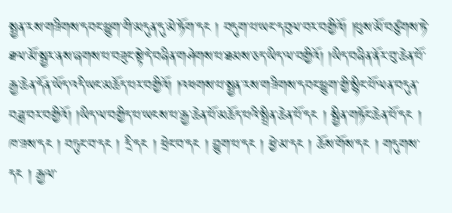སྤྱན་རས་གཟིགས་དབང་ཕྱུག་གི་མདུན་དུ་མེ་ཏོག་དང ། བདུག་པ་ཡང་དབུལ་བར་བགྱིའོ། །པུས་མོ་བཙུགས་ཏེ་ཐལ་མོ་སྦྱར་ནས་ཞགས་པ་བཟུང་སྟེ་དེ་བཞིན་གཤེགས་པ་ཐམས་ཅད་ཡིད་ལ་བགྱིའོ། །ཡིད་བཞིན་ནོར་བུ་ཆེན་པོ་རྒྱ་ཆེན་དོན་ཡོད་འདི་ཡང་མཆོད་པར་བགྱིའོ། །འཕགས་པ་སྤྱན་རས་གཟིགས་དབང་ཕྱུག་གྱི་སྙིང་པོ་ལན་བདུན་བཟླ་བར་བགྱིའོ། །ཡིད་ལ་བགྱིད་པ་ཡངས་པ་རྒྱ་ཆེན་པོ་མཆོད་པའི་སྤྲིན་ཆེན་པོ་དང ། སྦྱིན་གཏོང་ཆེན་པོ་དང ། ཁ་ཟས་དང ། བཏུང་བ་དང ། དྲི་དང ། ཕྲེང་བ་དང ། བྱུག་པ་དང ། ཕྱེ་མ་དང ། ཆོས་གོས་དང ། གདུགས་དང ། རྒྱལ་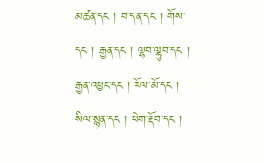མཚན་དང ། བ་དན་དང ། གོས་དང ། རྒྱན་དང ། ལྷབ་ལྷུབ་དང ། རྒྱན་འཕྱང་དང ། རོལ་མོ་དང ། སིལ་སྙན་དང ། ཕེག་རྡོབ་དང །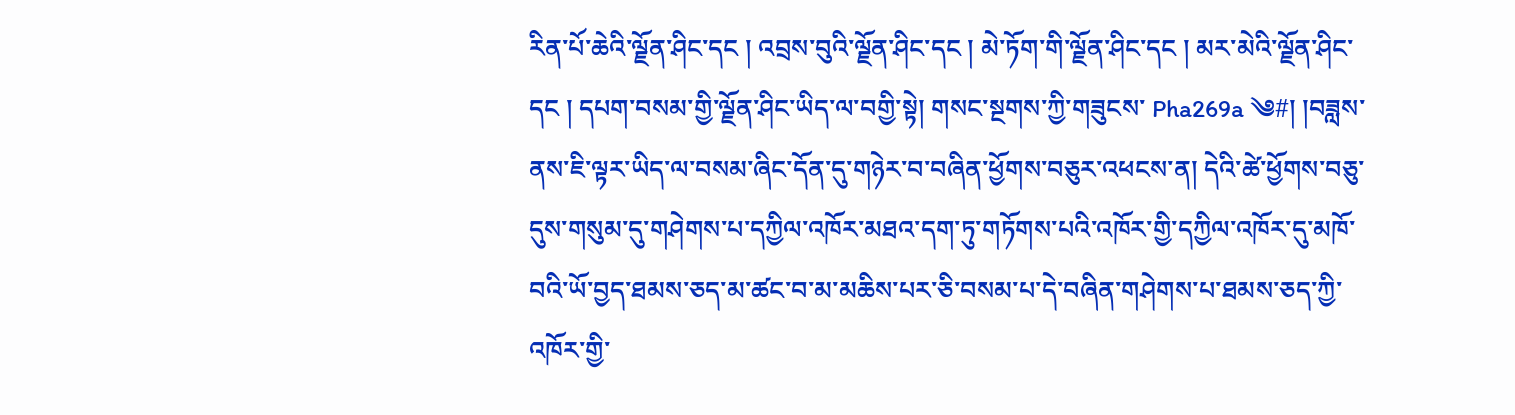རིན་པོ་ཆེའི་ལྗོན་ཤིང་དང ། འབྲས་བུའི་ལྗོན་ཤིང་དང ། མེ་ཏོག་གི་ལྗོན་ཤིང་དང ། མར་མེའི་ལྗོན་ཤིང་དང ། དཔག་བསམ་གྱི་ལྗོན་ཤིང་ཡིད་ལ་བགྱི་སྟེ། གསང་སྔགས་ཀྱི་གཟུངས་ Pha269a ༄#། །བཟླས་ནས་ཇི་ལྟར་ཡིད་ལ་བསམ་ཞིང་དོན་དུ་གཉེར་བ་བཞིན་ཕྱོགས་བཅུར་འཕངས་ན། དེའི་ཚེ་ཕྱོགས་བཅུ་དུས་གསུམ་དུ་གཤེགས་པ་དཀྱིལ་འཁོར་མཐའ་དག་ཏུ་གཏོགས་པའི་འཁོར་གྱི་དཀྱིལ་འཁོར་དུ་མཁོ་བའི་ཡོ་བྱད་ཐམས་ཅད་མ་ཚང་བ་མ་མཆིས་པར་ཅི་བསམ་པ་དེ་བཞིན་གཤེགས་པ་ཐམས་ཅད་ཀྱི་འཁོར་གྱི་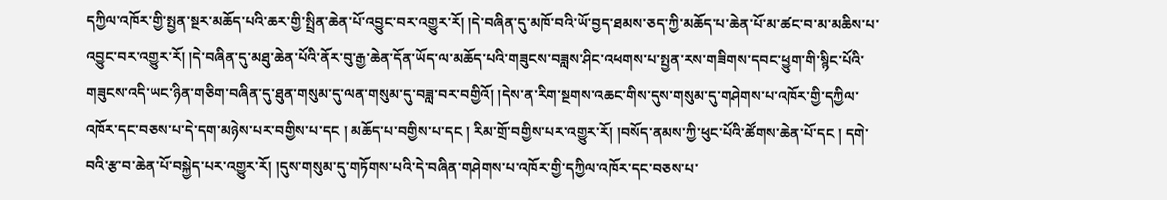དཀྱིལ་འཁོར་གྱི་སྤྱན་སྔར་མཆོད་པའི་ཆར་གྱི་སྤྲིན་ཆེན་པོ་འབྱུང་བར་འགྱུར་རོ། །དེ་བཞིན་དུ་མཁོ་བའི་ཡོ་བྱད་ཐམས་ཅད་ཀྱི་མཆོད་པ་ཆེན་པོ་མ་ཚང་བ་མ་མཆིས་པ་འབྱུང་བར་འགྱུར་རོ། །དེ་བཞིན་དུ་མཐུ་ཆེན་པོའི་ནོར་བུ་རྒྱ་ཆེན་དོན་ཡོད་ལ་མཆོད་པའི་གཟུངས་བཟླས་ཤིང་འཕགས་པ་སྤྱན་རས་གཟིགས་དབང་ཕྱུག་གི་སྙིང་པོའི་གཟུངས་འདི་ཡང་ཉིན་གཅིག་བཞིན་དུ་ཐུན་གསུམ་དུ་ལན་གསུམ་དུ་བཟླ་བར་བགྱིའོ། །དེས་ན་རིག་སྔགས་འཆང་གིས་དུས་གསུམ་དུ་གཤེགས་པ་འཁོར་གྱི་དཀྱིལ་འཁོར་དང་བཅས་པ་དེ་དག་མཉེས་པར་བགྱིས་པ་དང ། མཆོད་པ་བགྱིས་པ་དང ། རིམ་གྲོ་བགྱིས་པར་འགྱུར་རོ། །བསོད་ནམས་ཀྱི་ཕུང་པོའི་ཚོགས་ཆེན་པོ་དང ། དགེ་བའི་རྩ་བ་ཆེན་པོ་བསྐྱེད་པར་འགྱུར་རོ། །དུས་གསུམ་དུ་གཏོགས་པའི་དེ་བཞིན་གཤེགས་པ་འཁོར་གྱི་དཀྱིལ་འཁོར་དང་བཅས་པ་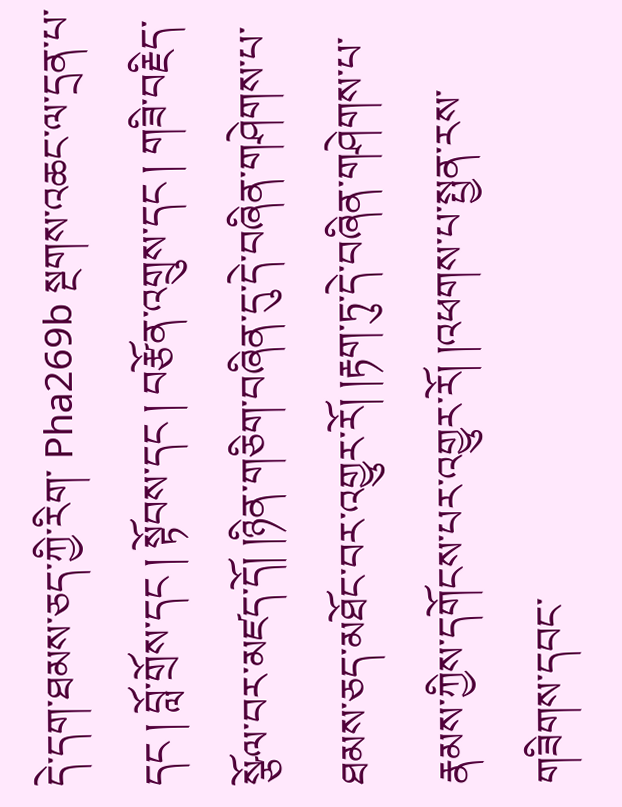དེ་དག་ཐམས་ཅད་ཀྱི་རིག་ Pha269b སྔགས་འཆང་ལ་དྲན་པ་དང ། བློ་གྲོས་དང ། སྟོབས་དང ། བརྩོན་འགྲུས་དང ། གཟི་བརྗིད་སྩོལ་བར་མཛད་དོ། །ཉིན་གཅིག་བཞིན་དུ་དེ་བཞིན་གཤེགས་པ་ཐམས་ཅད་མཐོང་བར་འགྱུར་རོ། །རྟག་ཏུ་དེ་བཞིན་གཤེགས་པ་རྣམས་ཀྱིས་དགོངས་པར་འགྱུར་རོ། །འཕགས་པ་སྤྱན་རས་གཟིགས་དབང་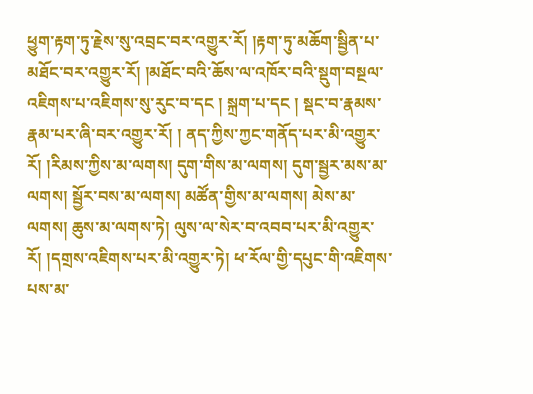ཕྱུག་རྟག་ཏུ་རྗེས་སུ་འབྲང་བར་འགྱུར་རོ། །རྟག་ཏུ་མཆོག་སྦྱིན་པ་མཐོང་བར་འགྱུར་རོ། །མཐོང་བའི་ཆོས་ལ་འཁོར་བའི་སྡུག་བསྔལ་འཇིགས་པ་འཇིགས་སུ་རུང་བ་དང ། སྐྲག་པ་དང ། སྡང་བ་རྣམས་རྣམ་པར་ཞི་བར་འགྱུར་རོ། ། ནད་ཀྱིས་ཀྱང་གནོད་པར་མི་འགྱུར་རོ། །རིམས་ཀྱིས་མ་ལགས། དུག་གིས་མ་ལགས། དུག་སྦྱར་མས་མ་ལགས། སྦྱོར་བས་མ་ལགས། མཚོན་གྱིས་མ་ལགས། མེས་མ་ལགས། ཆུས་མ་ལགས་ཏེ། ལུས་ལ་སེར་བ་འབབ་པར་མི་འགྱུར་རོ། །དགྲས་འཇིགས་པར་མི་འགྱུར་ཏེ། ཕ་རོལ་གྱི་དཔུང་གི་འཇིགས་པས་མ་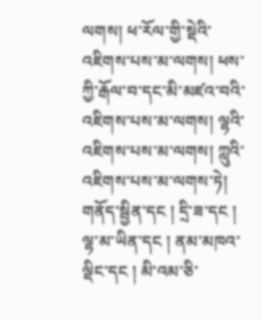ལགས། ཕ་རོལ་གྱི་སྡེའི་འཇིགས་པས་མ་ལགས། ཕས་ཀྱི་རྒོལ་བ་དང་མི་མཛའ་བའི་འཇིགས་པས་མ་ལགས། ལྷའི་འཇིགས་པས་མ་ལགས། ཀླུའི་འཇིགས་པས་མ་ལགས་ཏེ། གནོད་སྦྱིན་དང ། དྲི་ཟ་དང ། ལྷ་མ་ཡིན་དང ། ནམ་མཁའ་ལྡིང་དང ། མི་འམ་ཅི་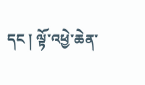དང ། ལྟོ་འཕྱེ་ཆེན་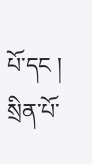པོ་དང ། སྲིན་པོ་